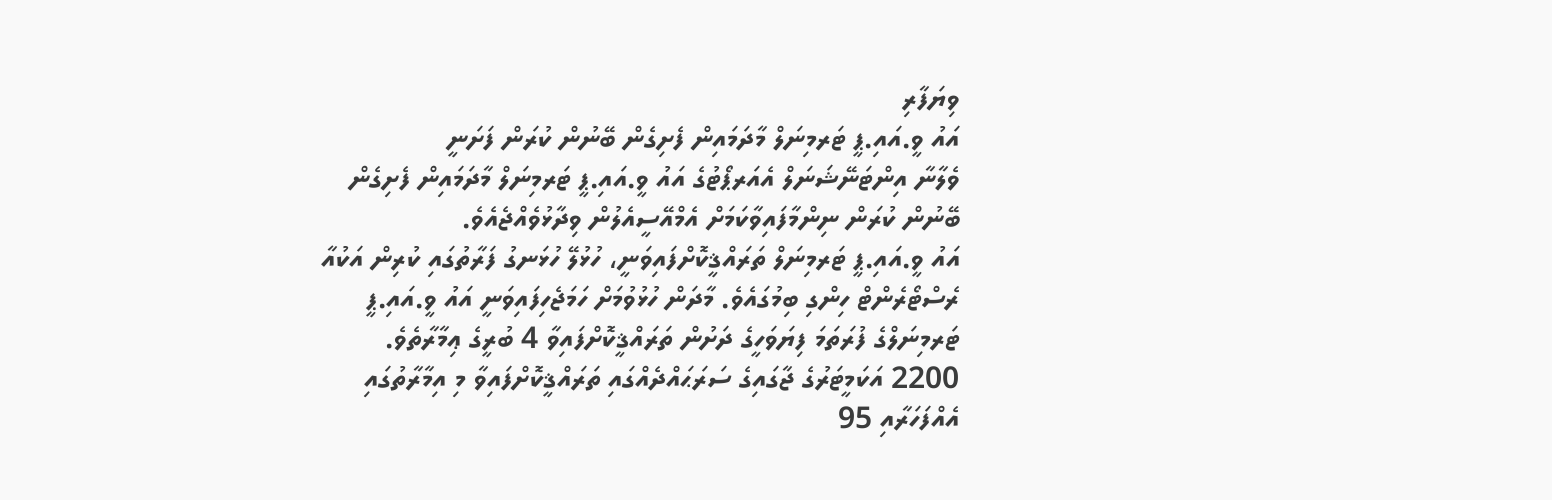ވިޔަފާރި
އައު ވީ.އައި.ޕީ ޓަރމިނަލް މާދަމައިން ފެށިގެން ބޭނުން ކުރަން ފަށަނީ
ވެލާނާ އިންޓަނޭޝަނަލް އެއަރޕޯޓުގެ އައު ވީ.އައި.ޕީ ޓަރމިނަލް މާދަމައިން ފެށިގެން ބޭނުން ކުރަން ނިންމާފައިވާކަމަށް އެމްއޭސީއެލުން ވިދާޅުވެއްޖެއެވެ.
އައު ވީ.އައި.ޕީ ޓަރމިނަލް ތަރައްޤީކޮށްފައިވަނީ، ހުޅުލޭ ހުޅަނގު ފަރާތުގައި ކުރިން އަކުއާ ރެސްޓޯރެންޓް ހިންގި ބިމުގައެވެ. މާދަން ހުޅުވުމަށް ހަމަޖެހިފައިވަނީ އައު ވީ.އައި.ޕީ ޓަރމިނަލްގެ ފުރަތަމަ ފިޔަވަހީގެ ދަށުން ތަރައްޤީކޮށްފައިވާ 4 ބުރީގެ ޢިމާރާތެވެ.
2200 އަކަމީޓަރުގެ ޖާގައިގެ ސަރަޙައްދެއްގައި ތަރައްޤީކޮށްފައިވާ މި އިމާރާތުގައި އެއްފަހަރާއި 95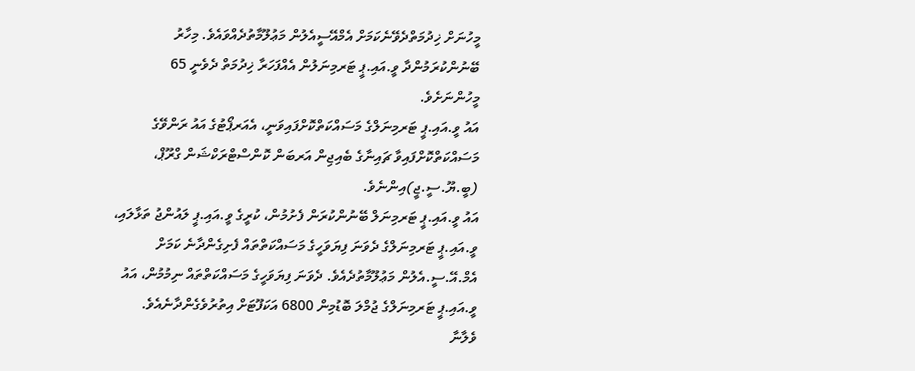މީހުނަށް ޚިދުމަތްދެވޭނެކަމަށް އެމްއޭސީއެލުން މަޢުލޫމާތުދެއްވައެވެ. މިހާރު ބޭނުންކުރަމުންދާ ވީ.އައި.ޕީ ޓަރމިނަލުން އެއްފަހަރާ ޚިދުމަތް ދެވެނީ 65 މީހުންނަށެވެ.
އައު ވީ.އައި.ޕީ ޓަރމިނަލްގެ މަސައްކަތްކޮށްފައިވަނީ، އެއަރޕޯޓުގެ އައު ރަންވޭގެ މަސައްކަތްކޮށްފައިވާ ޗައިނާގެ ބެއިޖިން އަރބަން ކޮންސްޓްރަކްޝަން ގްރޫޕް، (ބީ.ޔޫ.ސީ.ޖީ)އިންނެވެ.
އައު ވީ.އައި.ޕީ ޓަރމިނަލް ބޭނުންކުރަން ފެށުމުން، ކުރީގެ ވީ.އައި.ޕީ ލައުންޖު ތަޅާލައި، ވީ.އައި.ޕީ ޓަރމިނަލްގެ ދެވަނަ ފިޔަވަހީގެ މަސައްކަތްތައް ފެށިގެންދާނެ ކަމަށް އެމް.އޭ.ސީ.އެލުން މަޢުލޫމާތުދެއެވެ. ދެވަނަ ފިޔަވަހީގެ މަސައްކަތްތައް ނިމުމުން، އައު ވީ.އައި.ޕީ ޓަރމިނަލްގެ ޖުމްލަ ބޮޑުމިން 6800 އަކަފޫޓަށް އިތުރުވެގެންދާނެއެވެ.
ވެލާނާ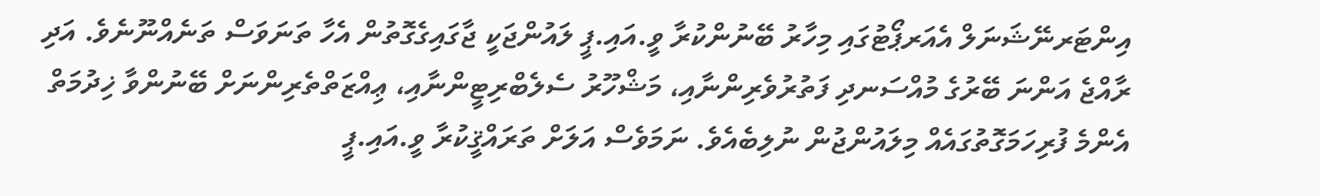އިންޓަރނޭޝަނަލް އެއަރޕޯޓުގައި މިހާރު ބޭނުންކުރާ ވީ.އައި.ޕީ ލައުންޖަކީ ޖާގައިގެގޮތުން އެހާ ތަނަވަސް ތަނެއްނޫނެވެ. އަދި ރާއްޖެ އަންނަ ބޭރުގެ މުއްސަނދި ފަތުރުވެރިންނާއި، މަޝްހޫރު ސެލެބްރިޓީންނާއި، ޢިއްޒަތްތެރިންނަށް ބޭނުންވާ ޚިދުމަތް އެންމެ ފުރިހަމަގޮތުގައެއް މިލައުންޖުން ނުލިބެއެވެ. ނަމަވެސް އަލަށް ތަރައްޤީކުރާ ވީ.އައި.ޕީ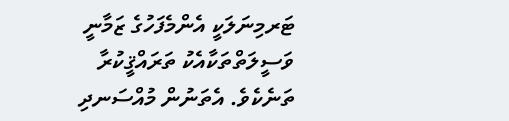ޓަރމިނަލަކީ އެންމެފަހުގެ ޒަމާނީ ވަސީލަތްތަކާއެކު ތަރައްޤީކުރާ ތަނެކެވެ. އެތަނުން މުއްސަނދި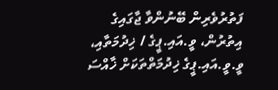ފަތުރުވެރިން ބޭނުންވާ ޖާގައިގެ އިތުރުން، ވީ.އައި.ޕީގެ / ޚިދުމަތާއި، ވީ.ވީ.އައި.ޕީގެ ޚިދުމަތްތަކަށް ޚާއްސަ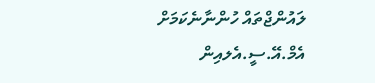ލައުންޖްތައް ހުންނާނެކަމަށް އެމް.އޭ.ސީ.އެލއިން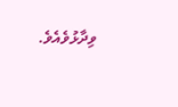ވިދާޅުވެއެވެ.